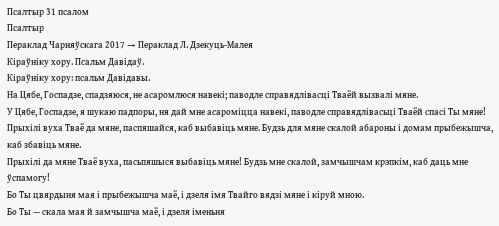Псалтыр 31 псалом
Псалтыр
Пераклад Чарняўскага 2017 → Пераклад Л. Дзекуць-Малея
Кіраўніку хору. Псальм Давідаў.
Кіраўніку хору: псальм Давідавы.
На Цябе, Госпадзе, спадзяюся, не асаромлюся навекі; паводле справядлівасці Тваёй вызвалі мяне.
У Цябе, Госпадзе, я шукаю падпоры, ня дай мне асароміцца навекі, паводле справядлівасьці Тваёй спасі Ты мяне!
Прыхілі вуха Тваё да мяне, паспяшайся, каб выбавіць мяне. Будзь для мяне скалой абароны і домам прыбежышча, каб збавіць мяне.
Прыхілі да мяне Тваё вуха, пасьпяшыся выбавіць мяне! Будзь мне скалой, замчышчам крэпкім, каб даць мне ўспамогу!
Бо Ты цвярдыня мая і прыбежышча маё, і дзеля імя Твайго вядзі мяне і кіруй мною.
Бо Ты — скала мая й замчышча маё, і дзеля іменьня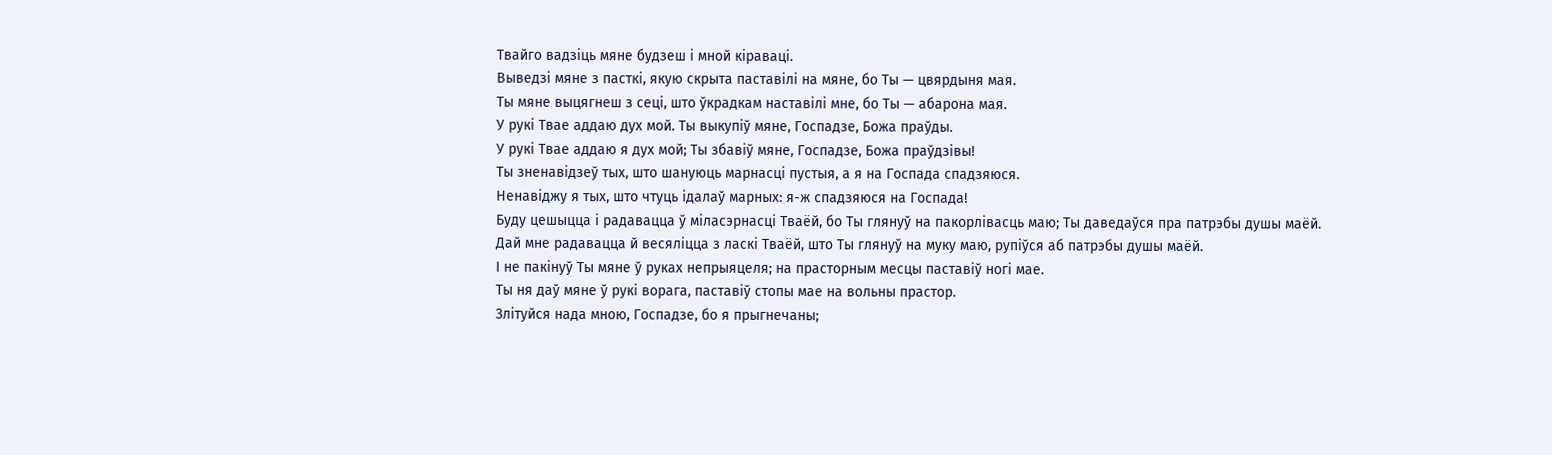Твайго вадзіць мяне будзеш і мной кіраваці.
Выведзі мяне з пасткі, якую скрыта паставілі на мяне, бо Ты — цвярдыня мая.
Ты мяне выцягнеш з сеці, што ўкрадкам наставілі мне, бо Ты — абарона мая.
У рукі Твае аддаю дух мой. Ты выкупіў мяне, Госпадзе, Божа праўды.
У рукі Твае аддаю я дух мой; Ты збавіў мяне, Госпадзе, Божа праўдзівы!
Ты зненавідзеў тых, што шануюць марнасці пустыя, а я на Госпада спадзяюся.
Ненавіджу я тых, што чтуць ідалаў марных: я-ж спадзяюся на Госпада!
Буду цешыцца і радавацца ў міласэрнасці Тваёй, бо Ты глянуў на пакорлівасць маю; Ты даведаўся пра патрэбы душы маёй.
Дай мне радавацца й весяліцца з ласкі Тваёй, што Ты глянуў на муку маю, рупіўся аб патрэбы душы маёй.
І не пакінуў Ты мяне ў руках непрыяцеля; на прасторным месцы паставіў ногі мае.
Ты ня даў мяне ў рукі ворага, паставіў стопы мае на вольны прастор.
Злітуйся нада мною, Госпадзе, бо я прыгнечаны;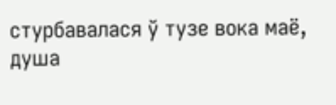стурбавалася ў тузе вока маё, душа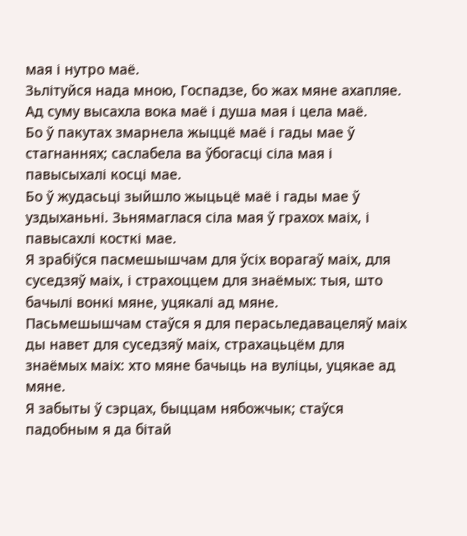мая і нутро маё.
Зьлітуйся нада мною, Госпадзе, бо жах мяне ахапляе. Ад суму высахла вока маё і душа мая і цела маё.
Бо ў пакутах змарнела жыццё маё і гады мае ў стагнаннях; саслабела ва ўбогасці сіла мая і павысыхалі косці мае.
Бо ў жудасьці зыйшло жыцьцё маё і гады мае ў уздыханьні. Зьнямаглася сіла мая ў грахох маіх, і павысахлі косткі мае.
Я зрабіўся пасмешышчам для ўсіх ворагаў маіх, для суседзяў маіх, і страхоццем для знаёмых: тыя, што бачылі вонкі мяне, уцякалі ад мяне.
Пасьмешышчам стаўся я для перасьледавацеляў маіх ды навет для суседзяў маіх, страхацьцём для знаёмых маіх: хто мяне бачыць на вуліцы, уцякае ад мяне.
Я забыты ў сэрцах, быццам нябожчык; стаўся падобным я да бітай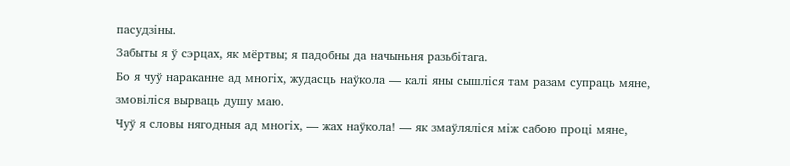пасудзіны.
Забыты я ў сэрцах, як мёртвы; я падобны да начыньня разьбітага.
Бо я чуў нараканне ад многіх, жудасць наўкола — калі яны сышліся там разам супраць мяне, змовіліся вырваць душу маю.
Чуў я словы нягодныя ад многіх, — жах наўкола! — як змаўляліся між сабою проці мяне,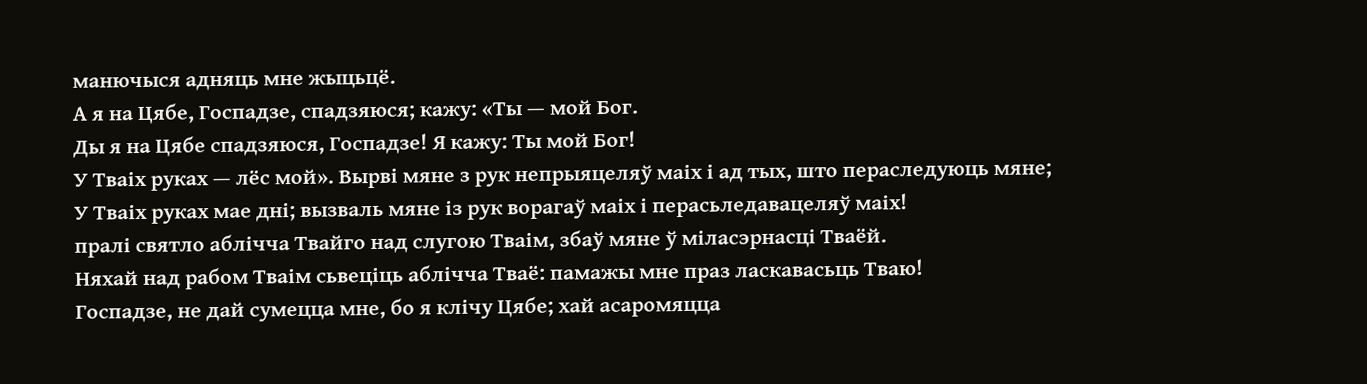манючыся адняць мне жыцьцё.
А я на Цябе, Госпадзе, спадзяюся; кажу: «Ты — мой Бог.
Ды я на Цябе спадзяюся, Госпадзе! Я кажу: Ты мой Бог!
У Тваіх руках — лёс мой». Вырві мяне з рук непрыяцеляў маіх і ад тых, што пераследуюць мяне;
У Тваіх руках мае дні; вызваль мяне із рук ворагаў маіх і перасьледавацеляў маіх!
пралі святло аблічча Твайго над слугою Тваім, збаў мяне ў міласэрнасці Тваёй.
Няхай над рабом Тваім сьвеціць аблічча Тваё: памажы мне праз ласкавасьць Тваю!
Госпадзе, не дай сумецца мне, бо я клічу Цябе; хай асаромяцца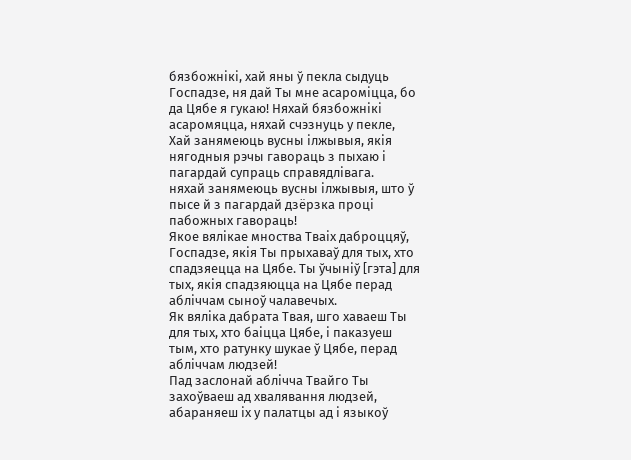бязбожнікі, хай яны ў пекла сыдуць
Госпадзе, ня дай Ты мне асароміцца, бо да Цябе я гукаю! Няхай бязбожнікі асаромяцца, няхай счэзнуць у пекле,
Хай занямеюць вусны ілжывыя, якія нягодныя рэчы гавораць з пыхаю і пагардай супраць справядлівага.
няхай занямеюць вусны ілжывыя, што ў пысе й з пагардай дзёрзка проці пабожных гавораць!
Якое вялікае мноства Тваіх даброццяў, Госпадзе, якія Ты прыхаваў для тых, хто спадзяецца на Цябе. Ты ўчыніў [гэта] для тых, якія спадзяюцца на Цябе перад абліччам сыноў чалавечых.
Як вяліка дабрата Твая, шго хаваеш Ты для тых, хто баіцца Цябе, і паказуеш тым, хто ратунку шукае ў Цябе, перад абліччам людзей!
Пад заслонай аблічча Твайго Ты захоўваеш ад хвалявання людзей, абараняеш іх у палатцы ад і языкоў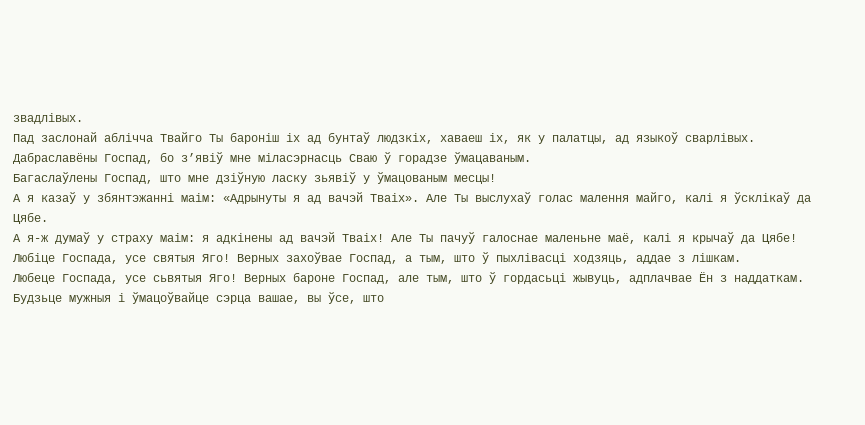звадлівых.
Пад заслонай аблічча Твайго Ты бароніш іх ад бунтаў людзкіх, хаваеш іх, як у палатцы, ад языкоў сварлівых.
Дабраславёны Госпад, бо з’явіў мне міласэрнасць Сваю ў горадзе ўмацаваным.
Багаслаўлены Госпад, што мне дзіўную ласку зьявіў у ўмацованым месцы!
А я казаў у збянтэжанні маім: «Адрынуты я ад вачэй Тваіх». Але Ты выслухаў голас малення майго, калі я ўсклікаў да Цябе.
А я-ж думаў у страху маім: я адкінены ад вачэй Тваіх! Але Ты пачуў галоснае маленьне маё, калі я крычаў да Цябе!
Любіце Госпада, усе святыя Яго! Верных захоўвае Госпад, а тым, што ў пыхлівасці ходзяць, аддае з лішкам.
Любеце Госпада, усе сьвятыя Яго! Верных бароне Госпад, але тым, што ў гордасьці жывуць, адплачвае Ён з наддаткам.
Будзьце мужныя і ўмацоўвайце сэрца вашае, вы ўсе, што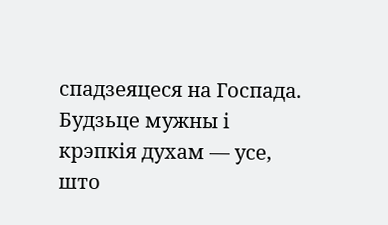спадзеяцеся на Госпада.
Будзьце мужны і крэпкія духам — усе, што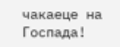чакаеце на Госпада!